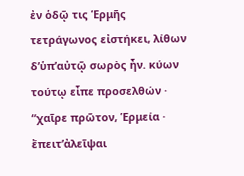ἐν ὁδῷ τις Ἑρμῆς τετράγωνος εἰστήκει, λίθων δ’ὑπ’αὐτῷ σωρὸς ἦν. κύων τούτῳ εἶπε προσελθών · “χαῖρε πρῶτον, Ἑρμεία · ἔπειτ’ἀλεῖψαι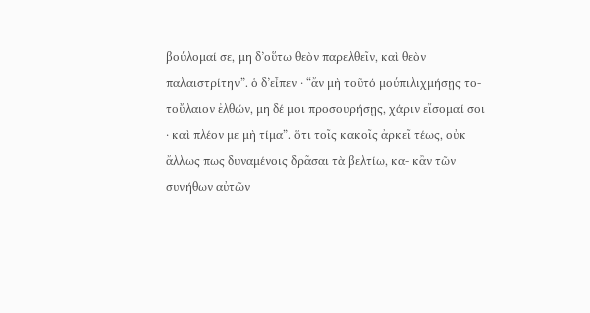βούλομαί σε, μη δ’οὕτω θεὸν παρελθεῖν, καὶ θεὸν παλαιστρίτην”. ὁ δ’εἶπεν · “ἄν μὴ τοῦτό μούπιλιχμήσῃς το- τοὔλαιον ἐλθών, μη δέ μοι προσουρήσῃς, χάριν εἴσομαί σοι · καὶ πλέον με μὴ τίμα”. ὅτι τοῖς κακοῖς ἀρκεῖ τέως, οὐκ ἄλλως πως δυναμένοις δρᾶσαι τὰ βελτίω, κα- κἂν τῶν συνήθων αὐτῶν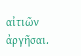αἰτιῶν ἀργῆσαι.